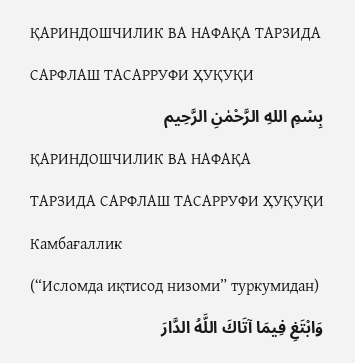ҚАРИНДОШЧИЛИК ВА НАФАҚА ТАРЗИДА САРФЛАШ ТАСАРРУФИ ҲУҚУҚИ
بِسْمِ اللهِ الرَّحْمٰنِ الرَّحِيم
ҚАРИНДОШЧИЛИК ВА НАФАҚА
ТАРЗИДА САРФЛАШ ТАСАРРУФИ ҲУҚУҚИ
Камбағаллик
(“Исломда иқтисод низоми” туркумидан)
وَابْتَغِ فِيمَا آتَاكَ اللَّهُ الدَّارَ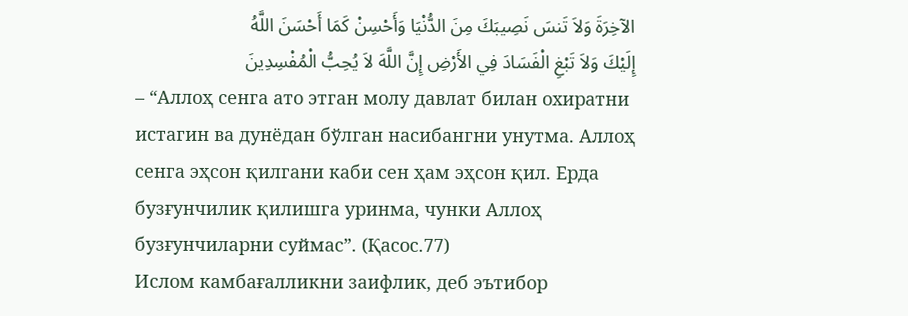الآخِرَةَ وَلاَ تَنسَ نَصِيبَكَ مِنَ الدُّنْيَا وَأَحْسِنْ كَمَا أَحْسَنَ اللَّهُ
إِلَيْكَ وَلاَ تَبْغِ الْفَسَادَ فِي الأَرْضِ إِنَّ اللَّهَ لاَ يُحِبُّ الْمُفْسِدِينَ
– “Аллоҳ сенга ато этган молу давлат билан охиратни истагин ва дунёдан бўлган насибангни унутма. Аллоҳ сенга эҳсон қилгани каби сен ҳам эҳсон қил. Ерда бузғунчилик қилишга уринма, чунки Аллоҳ бузғунчиларни суймас”. (Қасос.77)
Ислом камбағалликни заифлик, деб эътибор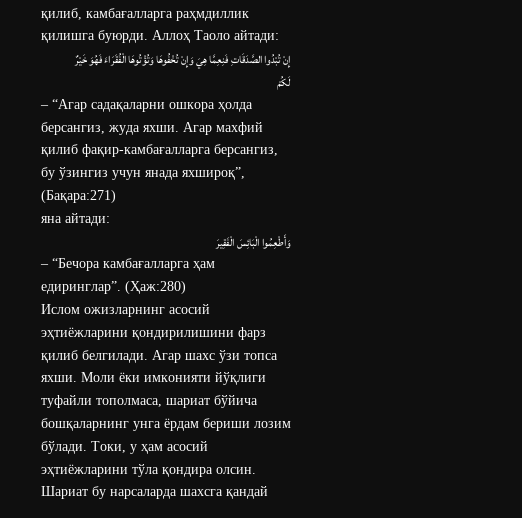қилиб, камбағалларга раҳмдиллик қилишга буюрди. Аллоҳ Таоло айтади:
إِنْ تُبْدُوا الصَّدَقَاتِ فَنِعِمَّا هِيَ وَإِنْ تُخْفُوهَا وَتُؤْتُوهَا الْفُقَرَاءَ فَهُوَ خَيْرٌ لَكُمْ
– “Агар садақаларни ошкора ҳолда берсангиз, жуда яхши. Агар махфий қилиб фақир-камбағалларга берсангиз, бу ўзингиз учун янада яхшироқ”, (Бақара:271)
яна айтади:
وَأَطْعِمُوا الْبَائِسَ الْفَقِيرَ
– “Бечора камбағалларга ҳам едиринглар”. (Ҳаж:280)
Ислом ожизларнинг асосий эҳтиёжларини қондирилишини фарз қилиб белгилади. Агар шахс ўзи топса яхши. Моли ёки имконияти йўқлиги туфайли тополмаса, шариат бўйича бошқаларнинг унга ёрдам бериши лозим бўлади. Токи, у ҳам асосий эҳтиёжларини тўла қондира олсин. Шариат бу нарсаларда шахсга қандай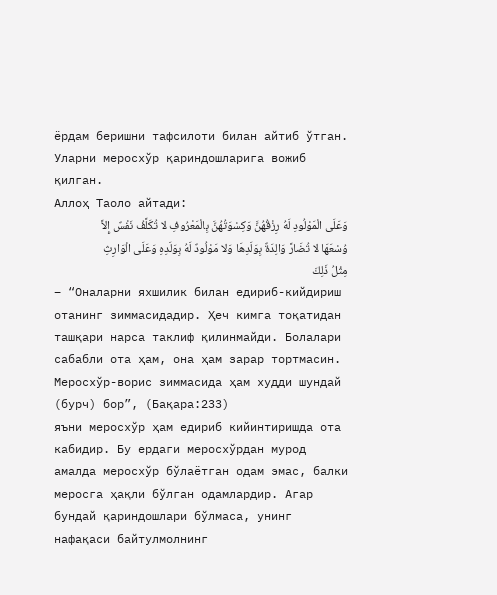ёрдам беришни тафсилоти билан айтиб ўтган. Уларни меросхўр қариндошларига вожиб қилган.
Аллоҳ Таоло айтади:
وَعَلَى الْمَوْلُودِ لَهُ رِزْقُهُنَّ وَكِسْوَتُهُنَّ بِالْمَعْرُوفِ لا تُكَلَّفُ نَفْسٌ إِلاَّ وُسْعَهَا لا تُضَارَّ وَالِدَةٌ بِوَلَدِهَا وَلا مَوْلُودٌ لَهُ بِوَلَدِهِ وَعَلَى الْوَارِثِ مِثْلُ ذَلِكَ
– “Оналарни яхшилик билан едириб-кийдириш отанинг зиммасидадир. Ҳеч кимга тоқатидан ташқари нарса таклиф қилинмайди. Болалари сабабли ота ҳам, она ҳам зарар тортмасин. Меросхўр-ворис зиммасида ҳам худди шундай (бурч) бор”, (Бақара:233)
яъни меросхўр ҳам едириб кийинтиришда ота кабидир. Бу ердаги меросхўрдан мурод амалда меросхўр бўлаётган одам эмас, балки меросга ҳақли бўлган одамлардир. Агар бундай қариндошлари бўлмаса, унинг нафақаси байтулмолнинг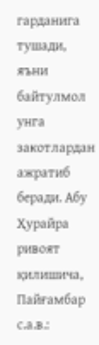гарданига тушади, яъни байтулмол унга закотлардан ажратиб беради. Абу Ҳурайра ривоят қилишича, Пайғамбар с.а.в.: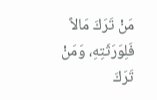مَنْ تَرَكَ مَالاً فَلِوَرَثَتِهِ، وَمَنْ تَرَكَ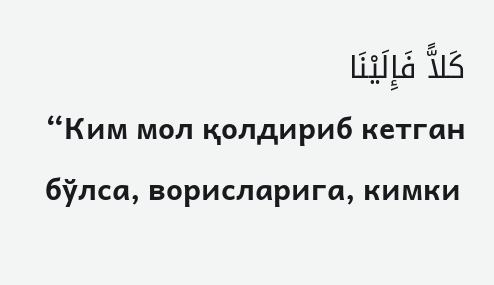كَلاًّ فَإِلَيْنَا
“Ким мол қолдириб кетган бўлса, ворисларига, кимки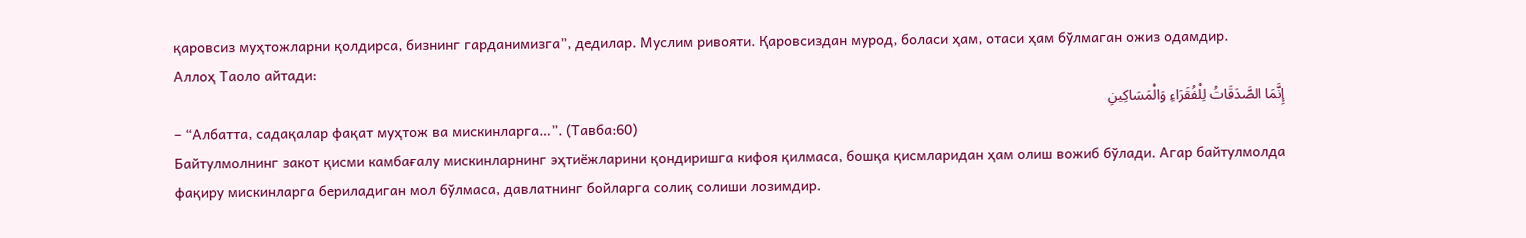қаровсиз муҳтожларни қолдирса, бизнинг гарданимизга”, дедилар. Муслим ривояти. Қаровсиздан мурод, боласи ҳам, отаси ҳам бўлмаган ожиз одамдир.
Аллоҳ Таоло айтади:
إِنَّمَا الصَّدَقَاتُ لِلْفُقَرَاءِ وَالْمَسَاكِينِ
– “Албатта, садақалар фақат муҳтож ва мискинларга…”. (Тавба:60)
Байтулмолнинг закот қисми камбағалу мискинларнинг эҳтиёжларини қондиришга кифоя қилмаса, бошқа қисмларидан ҳам олиш вожиб бўлади. Агар байтулмолда фақиру мискинларга бериладиган мол бўлмаса, давлатнинг бойларга солиқ солиши лозимдир.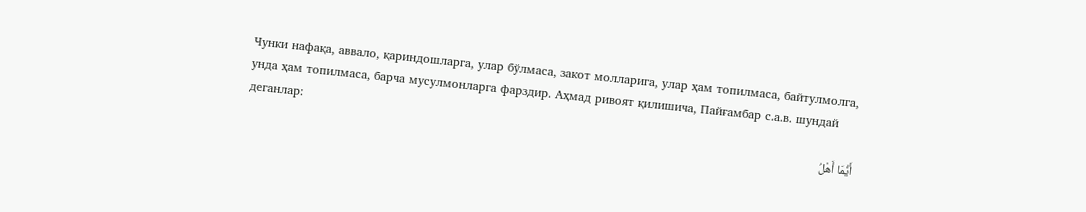Чунки нафақа, аввало, қариндошларга, улар бўлмаса, закот молларига, улар ҳам топилмаса, байтулмолга, унда ҳам топилмаса, барча мусулмонларга фарздир. Аҳмад ривоят қилишича, Пайғамбар с.а.в. шундай деганлар:
أَيُّمَا أَهْلُ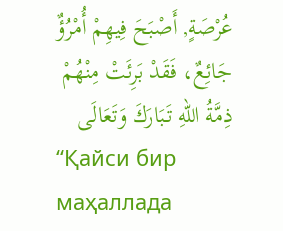عُرْصَةٍ, أَصْبَحَ فِيهِمْ أُمْرُؤٌ جَائِعٌ، فَقَدْ بَرِئَتْ مِنْهُمْ ذِمَّةُ اللهِ تَبَارَكَ وَتَعَالَى
“Қайси бир маҳаллада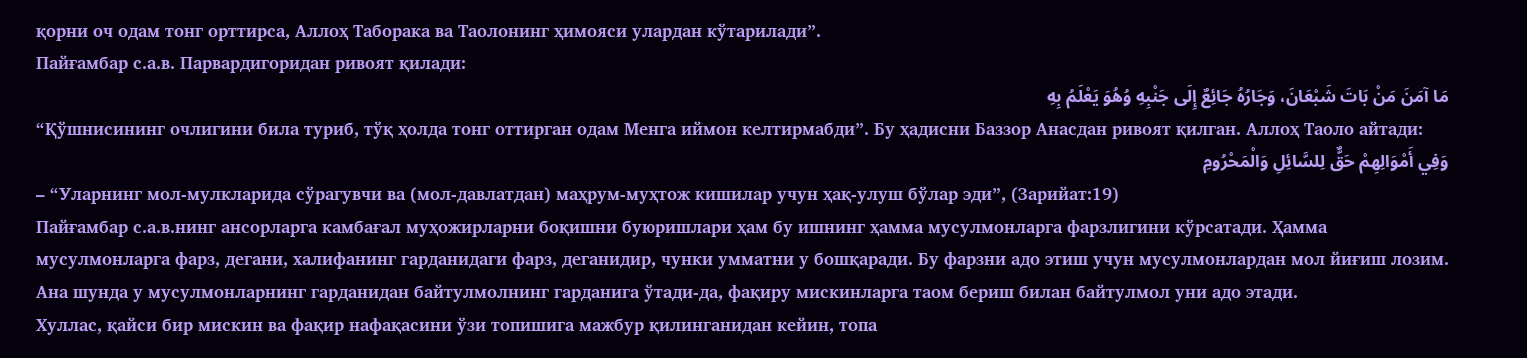қорни оч одам тонг орттирса, Аллоҳ Таборака ва Таолонинг ҳимояси улардан кўтарилади”.
Пайғамбар с.а.в. Парвардигоридан ривоят қилади:
مَا آمَنَ مَنْ بَاتَ شَبْعَانَ، وَجَارُهُ جَائِعٌ إِلَى جَنْبِهِ وُهُوَ يَعْلَمُ بِهِ
“Қўшнисининг очлигини била туриб, тўқ ҳолда тонг оттирган одам Менга иймон келтирмабди”. Бу ҳадисни Баззор Анасдан ривоят қилган. Аллоҳ Таоло айтади:
وَفِي أَمْوَالِهِمْ حَقٌّ لِلسَّائِلِ وَالْمَحْرُومِ
– “Уларнинг мол-мулкларида сўрагувчи ва (мол-давлатдан) маҳрум-муҳтож кишилар учун ҳақ-улуш бўлар эди”, (Зарийат:19)
Пайғамбар с.а.в.нинг ансорларга камбағал муҳожирларни боқишни буюришлари ҳам бу ишнинг ҳамма мусулмонларга фарзлигини кўрсатади. Ҳамма мусулмонларга фарз, дегани, халифанинг гарданидаги фарз, деганидир, чунки умматни у бошқаради. Бу фарзни адо этиш учун мусулмонлардан мол йиғиш лозим. Ана шунда у мусулмонларнинг гарданидан байтулмолнинг гарданига ўтади-да, фақиру мискинларга таом бериш билан байтулмол уни адо этади.
Хуллас, қайси бир мискин ва фақир нафақасини ўзи топишига мажбур қилинганидан кейин, топа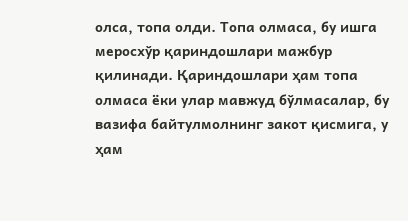олса, топа олди. Топа олмаса, бу ишга меросхўр қариндошлари мажбур қилинади. Қариндошлари ҳам топа олмаса ёки улар мавжуд бўлмасалар, бу вазифа байтулмолнинг закот қисмига, у ҳам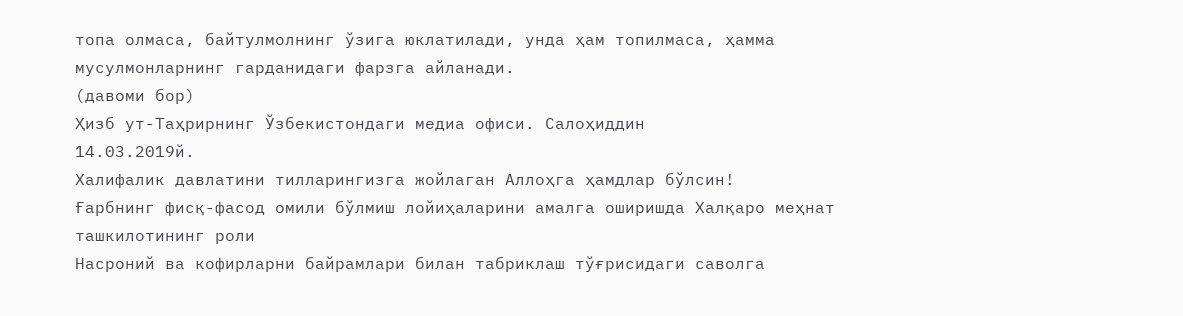топа олмаса, байтулмолнинг ўзига юклатилади, унда ҳам топилмаса, ҳамма мусулмонларнинг гарданидаги фарзга айланади.
(давоми бор)
Ҳизб ут-Таҳрирнинг Ўзбекистондаги медиа офиси. Салоҳиддин
14.03.2019й.
Халифалик давлатини тилларингизга жойлаган Аллоҳга ҳамдлар бўлсин!
Ғарбнинг фисқ-фасод омили бўлмиш лойиҳаларини амалга оширишда Халқаро меҳнат ташкилотининг роли
Насроний ва кофирларни байрамлари билан табриклаш тўғрисидаги саволга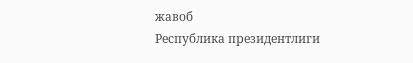жавоб
Республика президентлиги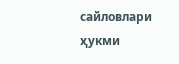сайловлари ҳукми